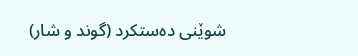شوێنی دەستکرد (گوند و شار)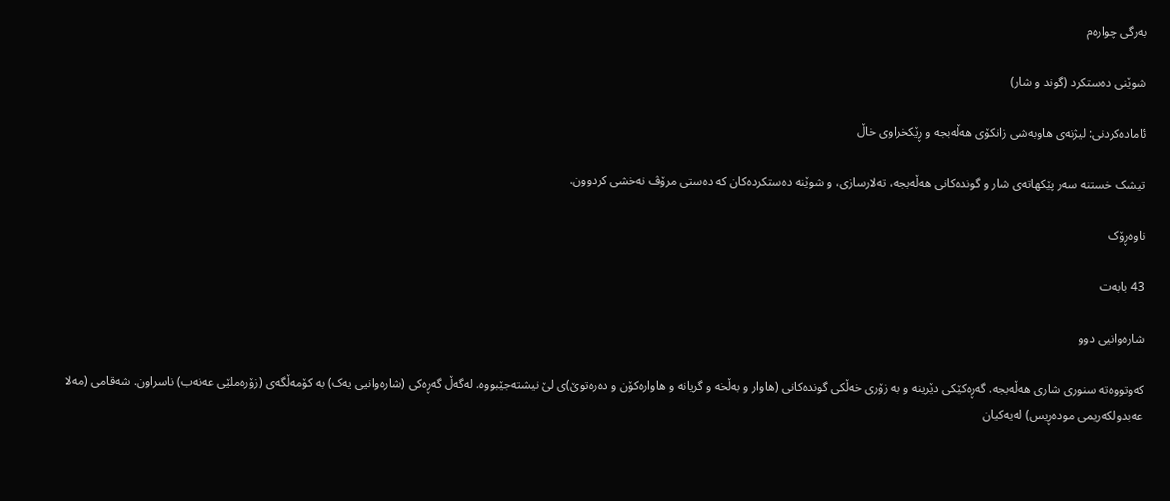بەرگی چوارەم

شوێنی دەستکرد (گوند و شار)

ئامادەکردنی: لیژنه‌ی هاوبه‌شی زانكۆی هه‌ڵه‌بجه‌ و ڕێكخراوی خاڵ

تیشک خستنە سەر پێکهاتەی شار و گوندەکانی هەڵەبجە، تەلارسازی، و شوێنە دەستکردەکان کە دەستی مرۆڤ نەخشی کردوون.

ناوەڕۆک

43 بابەت

شارەوانیی دوو

کەوتووەتە سنوری شاری هەڵەبجە. گەڕەکێکی دێرینە و بە زۆری خەڵکی گوندەکانی (هاوار و بەڵخە و گریانە و هاوارەکۆن و دەرەتوێ)ی لێ نیشتەجێبووە. لەگەڵ گەڕەکی (شارەوانیی یەک) بە کۆمەڵگەی (زۆرەملێی عەنەب) ناسراون. شەقامی (مەلا عەبدولکەریمی مودەڕیس) لەیەکیان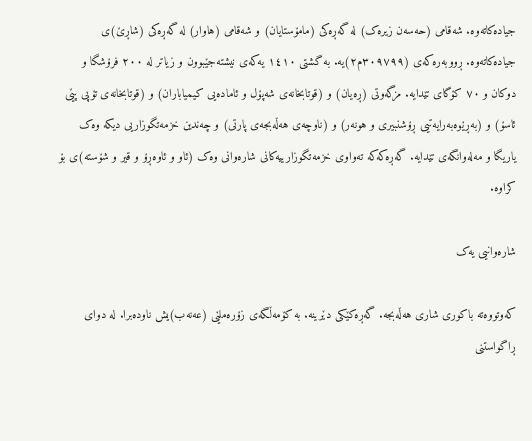جیادەکاتەوە. شەقامی (حەسەن زیرەک) لە گەڕەکی (مامۆستایان) و شەقامی (هاوار) لە گەڕەکی (شاڕێ)ی جیادەکاتەوە. ڕووبەرەکەی (٣٠٩٧٩٩م٢)یە. بە گشتی ١٤١٠ یەکەی نیشتەجێبوون و زیاتر لە ٢٠٠ فرۆشگا و دوکان و ٧٠ کۆگای تێدایە. مزگەوتی (ڕەیان) و (قوتابخانەی شەپۆل و ئامادەیی کیمیاباران) و (قوتابخانەی تۆپی پێی ئاسۆ) و (بەڕێوەبەرایەتیی ڕۆشنبیری و هونەر) و (ناوچەی هەڵەبجەی پارتی) و چەندین خزمەتگوزاریی دیکە وەک یاریگا و مەلەوانگەی تێدایە. گەڕەکەکە تەواوی خزمەتگوزارییەکانی شارەوانی وەک (ئاو و ئاوەڕۆ و قیر و شۆستە)ی بۆ کراوە.

شارەوانیی یەک

کەوتووەتە باکوری شاری هەڵەبجە. گەڕەکێکی دێرینە. بە کۆمەڵگەی زۆرەملێی (عەنەب)یش ناودەبرا. لە دوای ڕاگواستنی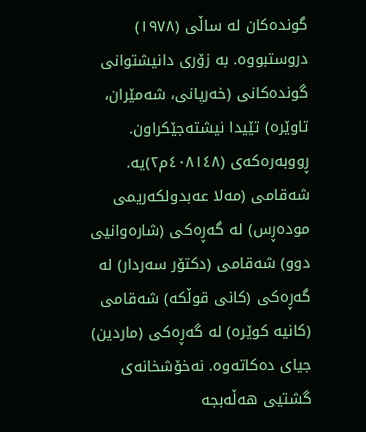گوندەکان لە ساڵی (١٩٧٨) دروستبووە. بە زۆری دانیشتوانی گوندەکانی (خەرپانی، شەمێران، تاوێرە) تێیدا نیشتەجێکراون. ڕووبەرەکەی (٤٠٨١٤٨م٢)یە. شەقامی (مەلا عەبدولکەریمی مودەڕس) لە گەڕەکی (شارەوانیی دوو) شەقامی (دکتۆر سەردار) لە گەڕەکی (کانی قوڵکە) شەقامی (کانیە کوێرە) لە گەڕەکی (ماردین) جیای دەکاتەوە. نەخۆشخانەی گشتیی هەڵەبجە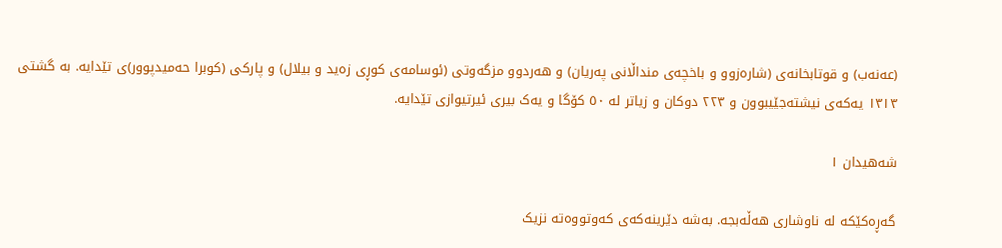(عەنەب) و قوتابخانەی (شارەزوو و باخچەی منداڵانی پەریان) و هەردوو مزگەوتی (ئوسامەی کوڕی زەید و بیلال) و پارکی (کوبرا حەمیدپوور)ی تێدایە. بە گشتی ١٣١٣ یەکەی نیشتەجێیبوون و ٢٢٣ دوکان و زیاتر لە ٥٠ کۆگا و یەک بیری ئیرتیوازی تێدایە.

شەهیدان ١

گەڕەکێکە لە ناوشاری هەڵەبجە. بەشە دێرینەکەی کەوتووەتە نزیک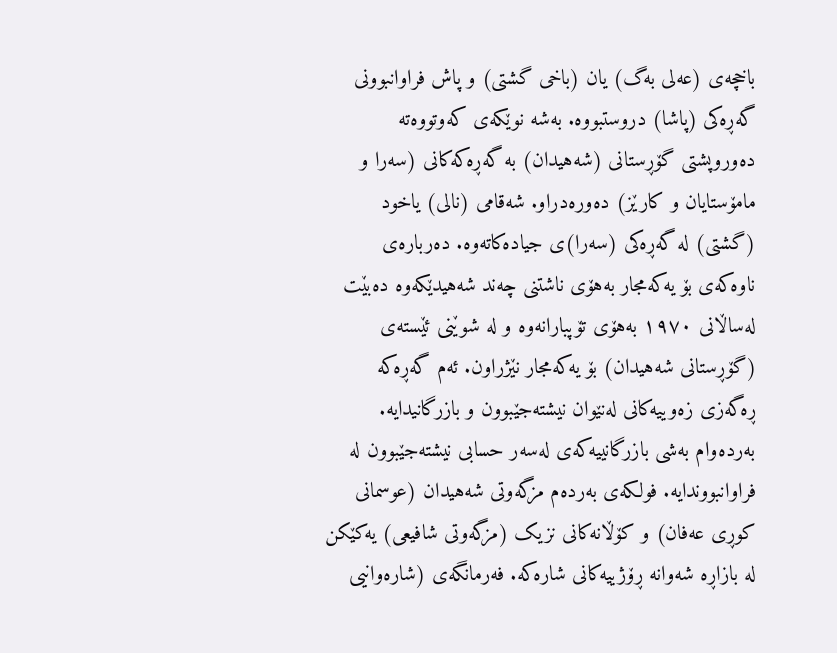باخچەی (عەلی بەگ) یان (باخی گشتی) و پاش فراوانبوونی گەڕەکی (پاشا) دروستبووە. بەشە نوێکەی کەوتووەتە دەوروپشتی گۆڕستانی (شەهیدان) بە گەڕەکەکانی (سەرا و مامۆستایان و کارێز) دەورەدراو. شەقامی (نالی) یاخود (گشتی) لە گەڕەکی (سەرا)ی جیادەکاتەوە. دەربارەی ناوەکەی بۆ یەکەمجار بەهۆی ناشتنی چەند شەهیدێکەوە دەبێت لەساڵانی ١٩٧٠ بەهۆی تۆپبارانەوە و لە شوێنی ئێستەی (گۆڕستانی شەهیدان) بۆ یەکەمجار نێژراون. ئەم گەڕەکە ڕەگەزی زەوییەکانی لەنێوان نیشتەجێبوون و بازرگانیدایە. بەردەوام بەشی بازرگانییەکەی لەسەر حسابی نیشتەجێبوون لە فراوانبووندایە. فولکەی بەردەم مزگەوتی شەهیدان (عوسمانی کوڕی عەفان) و کۆڵانەکانی نزیک (مزگەوتی شافیعی) یەکێکن لە بازاڕە شەوانە ڕۆژییەکانی شارەکە. فەرمانگەی (شارەوانیی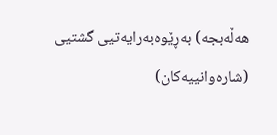هەڵەبجە) بەڕێوەبەرایەتیی گشتیی (شارەوانییەکان)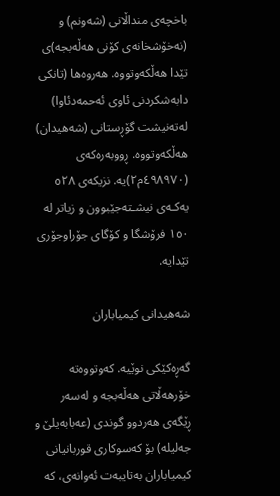باخچەی منداڵانی (شەونم) و (نەخۆشخانەی کۆنی هەڵەبجە)ی تێدا هەڵکەوتووە. هەروەها (تانکی دابەشکردنی ئاوی ئەحمەدئاوا) لەتەنیشت گۆڕستانی (شەهیدان) هەڵکەوتووە. ڕووبەرەکەی (٤٩٨٩٧٠م٢)یە. نزیکەی ٥٢٨ یەکـەی نیشـتەجێبوون و زیاتر لە ١٥٠ فرۆشگا و کۆگای جۆراوجۆری تێدایە.

شەهیدانی کیمیاباران

گەڕەکێکی نوێیە. کەوتووەتە خۆرهەڵاتی هەڵەبجە و لەسەر ڕێگەی هەردوو گوندی (عەبابەیلێ و جەلیلە) بۆ کەسوکاری قوربانیانی کیمیاباران بەتایبەت ئەوانەی، کە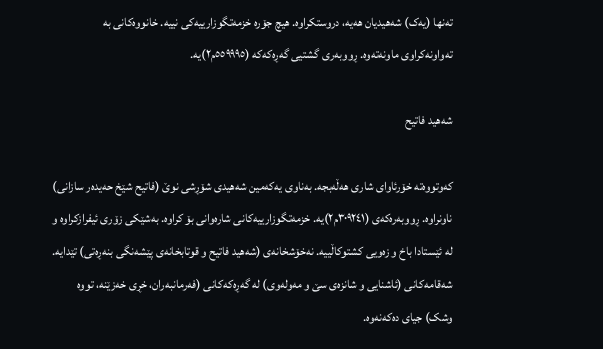تەنها (یەک) شەهیدیان هەیە، دروستکراوە. هیچ جۆرە خزمەتگوزارییەکی نییە. خانووەکانی بە تەواونەکراوی ماونەتەوە. ڕووبەری گشتیی گەڕەکەکە (٥٥٩٩٩٥م٢)یە.

شەهید فاتیح

کەوتووەتە خۆرئاوای شاری هەڵەبجە. بەناوی یەکەمین شەهیدی شۆڕشی نوێ (فاتیح شێخ حەیدەر سازانی) ناونراوە. ڕووبەرەکەی (٣٠٩٢٤١م٢)یە. خزمەتگوزارییەکانی شارەوانی بۆ کراوە. بەشێکی زۆری ئیفرازکراوە و لە ئێستادا باخ و زەویی کشتوکاڵییە. نەخۆشخانەی (شەهید فاتیح و قوتابخانەی پێشەنگی بنەڕەتی) تێدایە. شەقامەکانی (ئاشنایی و شانزەی سێ و مەولەوی) لە گەڕەکەکانی (فەرمانبەران، خڕی خەزێنە، تووە وشک) جیای دەکەنەوە.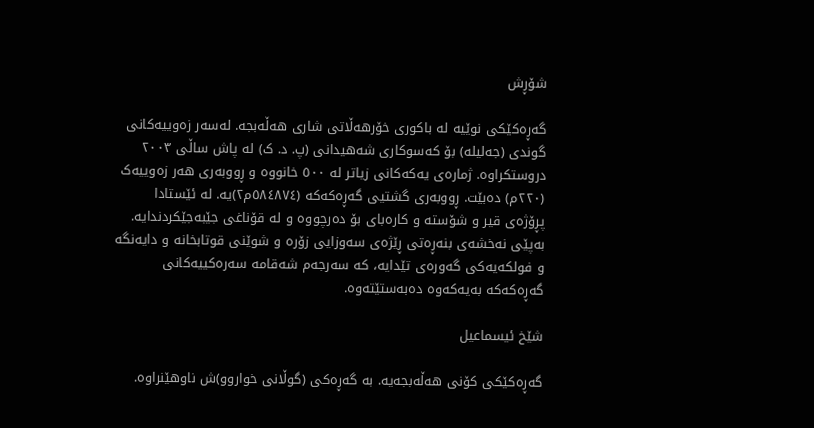شۆڕش

گەڕەکێکی نوێیە لە باکوری خۆرهەڵاتی شاری هەڵەبجە. لەسەر زەوییەکانی گوندی (جەلیلە) بۆ کەسوکاری شەهیدانی (پ. د. ک) لە پاش ساڵی ٢٠٠٣ دروستکراوە. ژمارەی یەکەکانی زیاتر لە ٥٠٠ خانووە و ڕووبەری هەر زەوییەک (٢٢٠م) دەبێت. ڕووبەری گشتیی گەڕەکەکە (٥٨٤٨٧٤م٢)یە. لە ئێستادا پڕۆژەی قیر و شۆستە و کارەبای بۆ دەرچووە و لە قۆناغی جێبەجێکردندایە. بەپێی نەخشەی بنەڕەتی ڕێژەی سەوزایی زۆرە و شوێنی قوتابخانە و دایەنگە و فولکەیەکی گەورەی تێدایە، کە سەرجەم شەقامە سەرەکییەکانی گەڕەکەکە بەیەکەوە دەبەستێتەوە.

شێخ ئیسماعیل

گەڕەکێکی کۆنی هەڵەبجەیە. بە گەڕەکی (گوڵانی خواروو)ش ناوهێنراوە.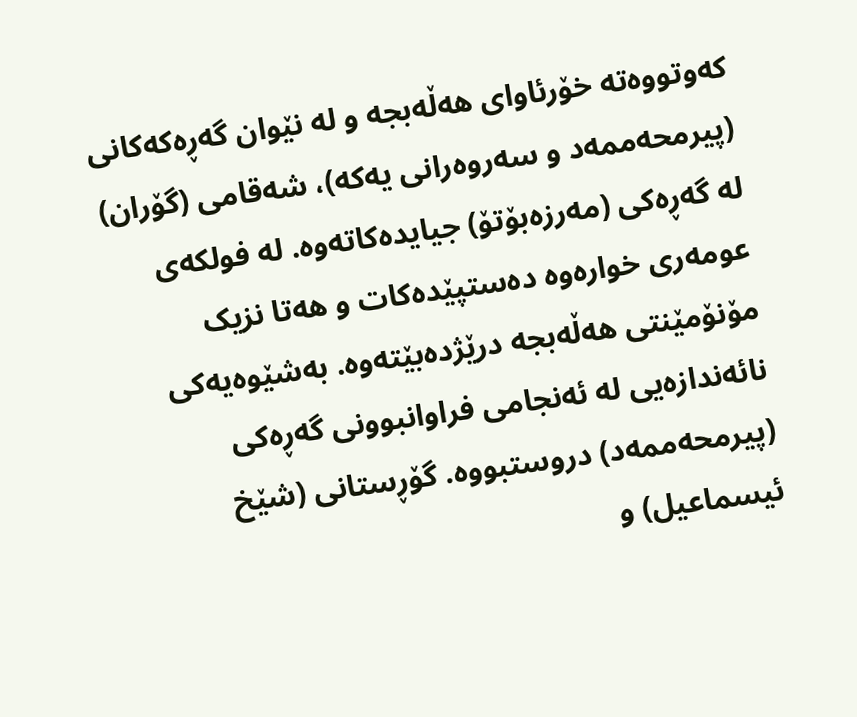کەوتووەتە خۆرئاوای هەڵەبجە و لە نێوان گەڕەکەکانی (پیرمحەممەد و سەروەرانی یەکە)، شەقامی (گۆران) لە گەڕەکی (مەرزەبۆتۆ) جیایدەکاتەوە. لە فولکەی عومەری خوارەوە دەستپێدەکات و هەتا نزیک مۆنۆمێنتی هەڵەبجە درێژدەبێتەوە. بەشێوەیەکی نائەندازەیی لە ئەنجامی فراوانبوونی گەڕەکی (پیرمحەممەد) دروستبووە. گۆڕستانی (شێخ ئیسماعیل) و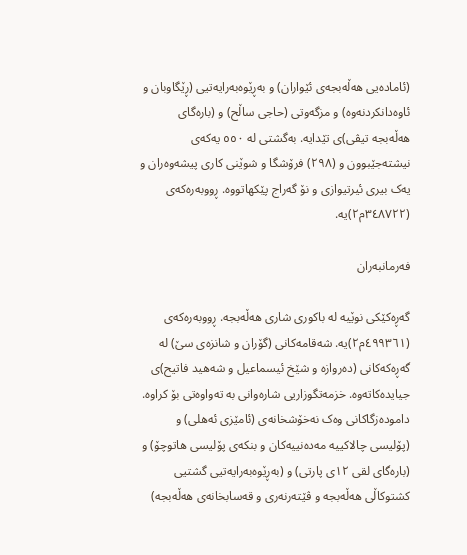(ئامادەیی هەڵەبجەی ئێواران) و بەڕێوەبەرایەتیی (ڕێگاوبان و ئاوەدانکردنەوە) و مزگەوتی (حاجی ساڵح) و (بارەگای هەڵەبجە تیڤی)ی تێدایە. بەگشتی لە ٥٥٠ یەکەی نیشتەجێبوون و (٢٩٨) فرۆشگا و شوێنی کاری پیشەوەران و یەک بیری ئیرتیوازی و نۆ گەراج پێکهاتووە. ڕووبەرەکەی (٣٤٨٧٢٢م٢)یە.

فەرمانبەران

گەڕەکێکی نوێیە لە باکوری شاری هەڵەبجە. ڕووبەرەکەی (٤٩٩٣٦١م٢)یە. شەقامەکانی (گۆران و شانزەی سێ) لە گەڕەکەکانی (دەروازە و شێخ ئیسماعیل و شەهید فاتیح)ی جیایدەکاتەوە. خزمەتگوزاریی شارەوانی بە تەواوەتی بۆ کراوە. دامودەزگاکانی وەک نەخۆشخانەی (ئامێزی ئەهلی) و (پۆلیسی چالاکییە مەدەنییەکان و بنکەی پۆلیسی هاتوچۆ) و (بارەگای لقی ١٢ی پارتی) و (بەڕێوەبەرایەتیی گشتیی کشتوکاڵی هەڵەبجە و ڤێتەرنەری و قەسابخانەی هەڵەبجە)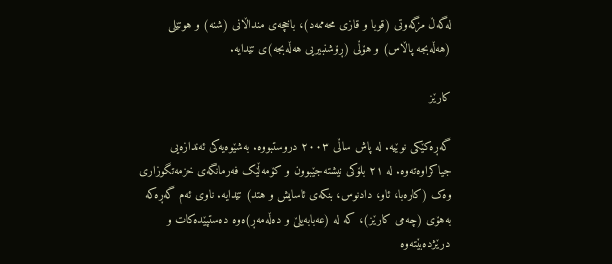لەگەڵ مزگەوتی (قوبا و قازی محەممەد)، باخچەی منداڵانی (شنە) و هوتێلی (هەڵەبجە پاڵاس) و هۆڵی (ڕۆشنبیریی هەڵەبجە)ی تێدایە.

کارێز

گەڕەکێکی نوێیە. لە پاش ساڵی ٢٠٠٣ دروستبووە. بەشێوەیەکی ئەندازەیی جیاکراوەتەوە. لە ٢١ بلۆکی نیشتەجێبوون و کۆمەڵێک فەرمانگەی خزمەتگوزاری وەک (کارەبا، ئاو، دادنوس، بنکەی ئاسایش و هتد) تێدایە. ناوی ئەم گەڕەکە بەهۆی (چەمی کارێز)، کە لە (عەبابەیلێ و دەڵەمەڕ)ەوە دەستپێدەکات و درێژدەبێتەوە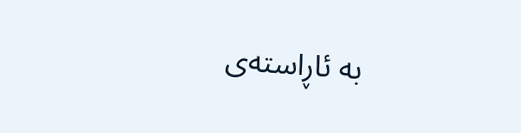بە ئاڕاستەی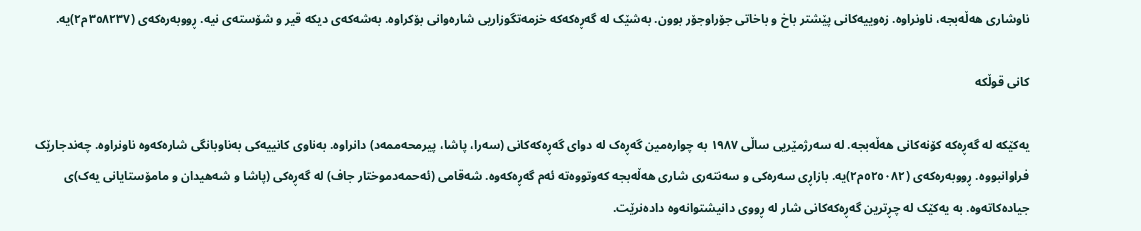ناوشاری هەڵەبجە، ناونراوە. زەوییەکانی پێشتر باخ و باخاتی جۆراوجۆر بوون. بەشێک لە گەڕەکەکە خزمەتگوزاریی شارەوانی بۆکراوە. بەشەکەی دیکە قیر و شۆستەی نیە. ڕووبەرەکەی (٣٥٨٢٣٧م٢)یە.

کانی قوڵکە

یەکێکە لە گەڕەکە کۆنەکانی هەڵەبجە. لە سەرژمێریی ساڵی ١٩٨٧ بە چوارەمین گەڕەک لە دوای گەڕەکەکانی (سەرا، پاشا، پیرمحەممەد) دانراوە. بەناوی کانییەکی بەناوبانگی شارەکەوە ناونراوە. چەندجارێک فراوانبووە. ڕووبەرەکەی (٥٢٥٠٨٢م٢)یە. بازاڕی سەرەکی و سەنتەری شاری هەڵەبجە کەوتووەتە ئەم گەڕەکەوە. شەقامی (ئەحمەدموختار جاف) لە گەڕەکی (پاشا و شەهیدان و مامۆستایانی یەک)ی جیادەکاتەوە. بە یەکێک لە چڕترین گەڕەکەکانی شار لە ڕووی دانیشتوانەوە دادەنرێت.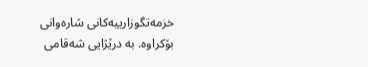خزمەتگوزارییەکانی شارەوانی بۆکراوە. بە درێژایی شەقامی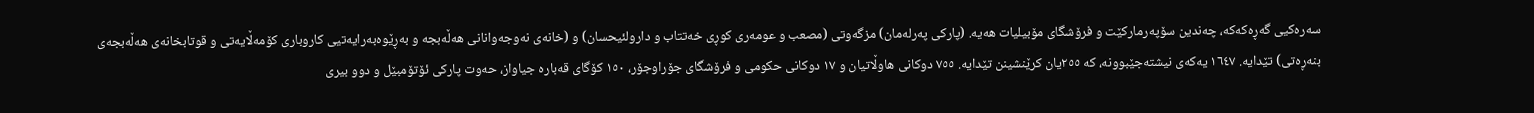سەرەکیی گەڕەکەکە، چەندین سۆپەرمارکێت و فرۆشگای مۆبیلیات هەیە. (پارکی پەرلەمان) مزگەوتی (مصعب و عومەری کوڕی خەتتاب و دارولئیحسان) و (خانەی نەوجەوانانی هەڵەبجە و بەڕێوەبەرایەتیی کاروباری کۆمەڵایەتی و قوتابخانەی هەڵەبجەی بنەڕەتی) تێدایە. ١٦٤٧ یەکەی نیشتەجێبوونە، کە ٢٥٥یان کرێنشینن تێدایە. ٧٥٥ دوکانی هاوڵاتیان و ١٧ دوکانی حکومی و فرۆشگای جۆراوجۆر، ١٥٠ کۆگای قەبارە جیاواز، حەوت پارکی ئۆتۆمبێل و دوو بیری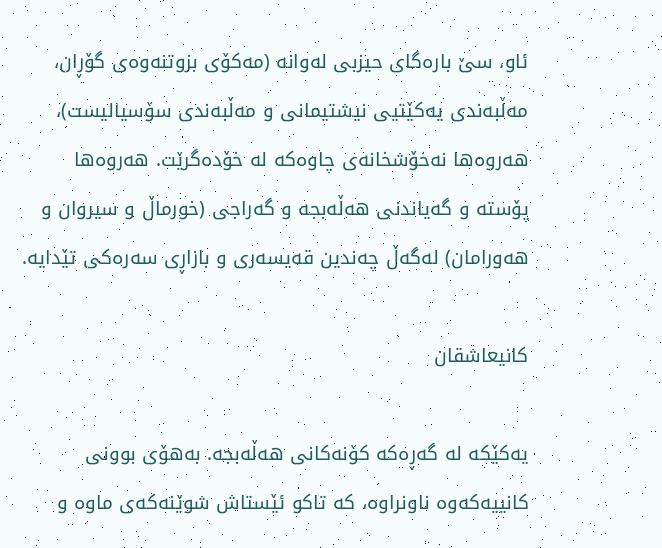ئاو، سێ بارەگای حیزبی لەوانە (مەکۆی بزوتنەوەی گۆڕان، مەڵبەندی یەکێتیی نیشتیمانی و مەڵبەندی سۆسیالیست)، هەروەها نەخۆشخانەی چاوەکە لە خۆدەگرێت. هەروەها پۆستە و گەیاندنی هەڵەبجە و گەراجی (خورماڵ و سیروان و هەورامان) لەگەڵ چەندین قەیسەری و بازاڕی سەرەکی تێدایە.

کانیعاشقان

یەکێکە لە گەڕەکە کۆنەکانی هەڵەبجە. بەهۆی بوونی کانییەکەوە ناونراوە، کە تاکو ئێستاش شوێنەکەی ماوە و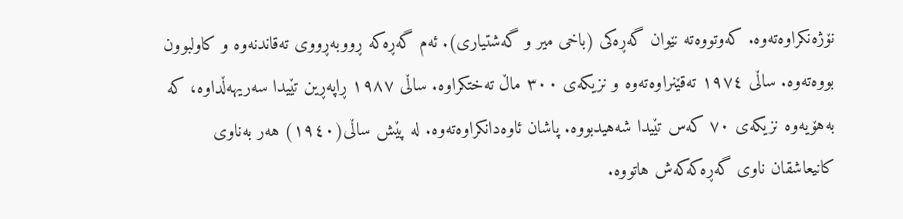نۆژەنکراوەتەوە. کەوتووەتە نێوان گەڕەکی (باخی میر و گەشتیاری). ئەم گەڕەکە ڕووبەڕووی تەقاندنەوە و کاولبوون بووەتەوە. ساڵی ١٩٧٤ تەقێنراوەتەوە و نزیکەی ٣٠٠ ماڵ تەختکراوە. ساڵی ١٩٨٧ ڕاپەڕین تێیدا سەریهەڵداوە، کە بەهۆیەوە نزیکەی ٧٠ کەس تێیدا شەهیدبووە. پاشان ئاوەدانکراوەتەوە. لە پێش ساڵی(١٩٤٠) هەر بەناوی کانیعاشقان ناوی گەڕەکەکەش هاتووە.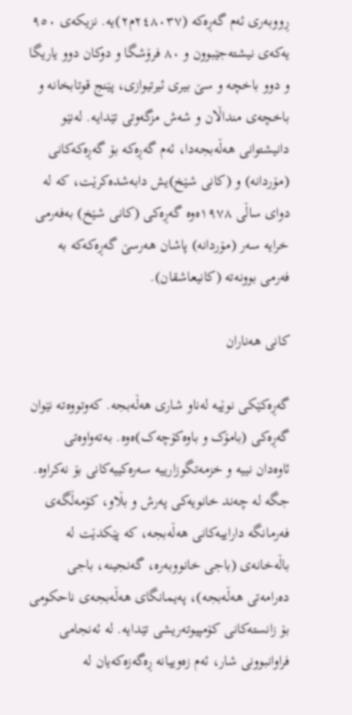ڕووبەری ئەم گەڕەکە (٢٤٨٠٣٧م٢)یە. نزیکەی ٩٥٠ یەکەی نیشتەجێبوون و ٨٠ فرۆشگا و دوکان دوو یاریگا و دوو باخچە و سێ بیری ئیرتیوازی، پێنج قوتابخانە و باخچەی منداڵان و شەش مزگەوتی تێدایە. لەنێو دانیشتوانی هەڵەبجەدا، ئەم گەڕەکە بۆ گەڕەکەکانی (مۆردانە) و (کانی شێخ)یش دابەشدەکرێت، کە لە دوای ساڵی ١٩٧٨ەوە گەڕەکی (کانی شێخ) بەفەرمی خرایە سەر (مۆردانە) پاشان هەرسێ گەڕەکەکە بە فەرمی بوونەتە (کانیعاشقان).

کانی هەناران

گەڕەکێکی نوێیە لەناو شاری هەڵەبجە. کەوتووەتە نێوان گەڕەکی (بامۆک و باوەکۆچەک)ەوە. بەتەواوەتی ئاوەدان نییە و خزمەتگوزارییە سەرەکییەکانی بۆ نەکراوە. جگە لە چەند خانویەکی پەرش و بڵاو، کۆمەڵگەی فەرمانگە داراییەکانی هەڵەبجە، کە پێکدێت لە باڵەخانەی (باجی خانووبەرە، گەنجینە، باجی دەرامەتی هەڵەبجە)، پەیمانگای هەڵەبجەی ناحکومی بۆ زانستەکانی کۆمپیوتەریشی تێدایە. لە ئەنجامی فراوانبوونی شار، ئەم زەوییانە ڕەگەزەکەیان لە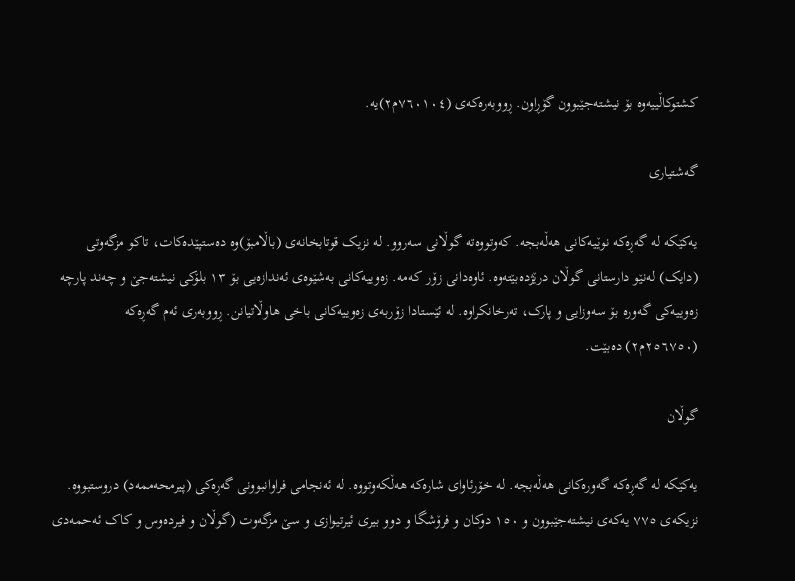کشتوکاڵییەوە بۆ نیشتەجێبوون گۆڕاون. ڕووبەرەکەی (٧٦٠١٠٤م٢)یە.

گەشتیاری

یەکێکە لە گەڕەکە نوێیەکانی هەڵەبجە. کەوتووەتە گوڵانی سەروو. لە نزیک قوتابخانەی (باڵامبۆ)وە دەستپێدەکات، تاکو مزگەوتی (دایک) لەنێو دارستانی گوڵان درێژدەبێتەوە. ئاوەدانی زۆر کەمە. زەوییەکانی بەشێوەی ئەندازەیی بۆ ١٣ بلۆکی نیشتەجێ و چەند پارچە زەوییەکی گەورە بۆ سەوزایی و پارک، تەرخانکراوە. لە ئێستادا زۆربەی زەوییەکانی باخی هاوڵاتیانن. ڕووبەری ئەم گەڕەکە (٢٥٦٧٥٠م٢) دەبێت.

گوڵان

یەکێکە لە گەڕەکە گەورەکانی هەڵەبجە. لە خۆرئاوای شارەکە هەڵکەوتووە. لە ئەنجامی فراوانبوونی گەڕەکی (پیرمحەممەد) دروستبووە. نزیکەی ٧٧٥ یەکەی نیشتەجێبوون و ١٥٠ دوکان و فرۆشگا و دوو بیری ئیرتیوازی و سێ مزگەوت (گوڵان و فیردەوس و کاک ئەحمەدی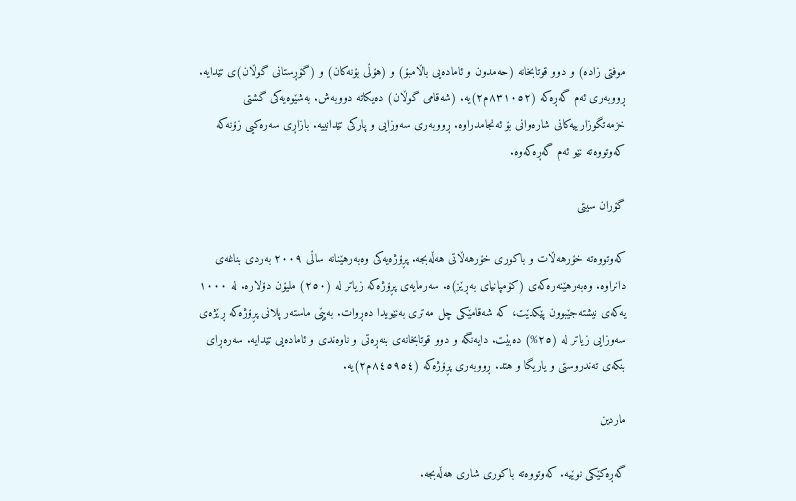موفتی زادە) و دوو قوتابخانە (حەمدون و ئامادەیی باڵامبۆ) و (هۆڵی بۆنەکان) و (گۆڕستانی گوڵان)ی تێدایە. ڕووبەری ئەم گەڕەکە (٨٣١٠٥٢م٢)یە. (شەقامی گوڵان) دەیکاتە دووبەش. بەشێوەیەکی گشتی خزمەتگوزارییەکانی شارەوانی بۆ ئەنجامدراوە. ڕووبەری سەوزایی و پارکی تێدانییە. بازاڕی سەرەکیی زۆنەکە کەوتووەتە نێو ئەم گەڕەکەوە.

گۆران سیتی

کەوتووەتە خۆرهەڵات و باکوری خۆرهەڵاتی هەڵەبجە. پڕۆژەیەکی وەبەرهێنانە ساڵی ٢٠٠٩ بەردی بناغەی دانراوە. وەبەرهێنەرەکەی (کۆمپانیای بەڕێز)ە. سەرمایەی پڕۆژەکە زیاتر لە (٢٥٠) ملیۆن دۆلارە. لە ١٠٠٠ یەکەی نیشتەجێبوون پێکدێت، کە شەقامێکی چل مەتری بەنێویدا دەڕوات. بەپێی ماستەر پلانی پڕۆژەکە ڕێژەی سەوزایی زیاتر لە (٢٥%) دەبێت. دایەنگە و دوو قوتابخانەی بنەڕەتی و ناوەندی و ئامادەیی تێدایە. سەرەڕای بنکەی تەندروستی و یاریگا و هتد. ڕووبەری پڕۆژەکە (٨٤٥٩٥٤م٢)یە.

ماردین

گەڕەکێکی نوێیە. کەوتووەتە باکوری شاری هەڵەبجە.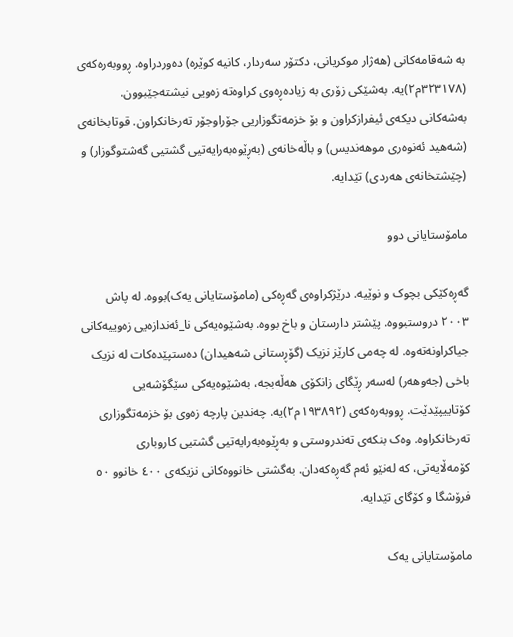بە شەقامەکانی (هەژار موکریانی، دکتۆر سەردار، کانیە کوێرە) دەوردراوە. ڕووبەرەکەی (٣٢٣١٧٨م٢)یە. بەشێکی زۆری بە زیادەڕەوی کراوەتە زەویی نیشتەجێبوون. بەشەکانی دیکەی ئیفرازکراون و بۆ خزمەتگوزاریی جۆراوجۆر تەرخانکراون. قوتابخانەی (شەهید ئەنوەری موهەندیس) و باڵەخانەی (بەڕێوەبەرایەتیی گشتیی گەشتوگوزار) و (چێشتخانەی هەردی) تێدایە.

مامۆستایانی دوو

گەڕەکێکی بچوک و نوێیە. درێژکراوەی گەڕەکی (مامۆستایانی یەک)بووە. لە پاش ٢٠٠٣ دروستبووە. پێشتر دارستان و باخ بووە. بەشێوەیەکی نا_ئەندازەیی زەوییەکانی جیاکراونەتەوە. لە چەمی کارێز نزیک (گۆڕستانی شەهیدان) دەستپێدەکات لە نزیک باخی (جەوهەر) لەسەر ڕێگای زانکۆی هەڵەبجە، بەشێوەیەکی سێگۆشەیی کۆتاییپێدێت. ڕووبەرەکەی (١٩٣٨٩٢م٢)یە. چەندین پارچە زەوی بۆ خزمەتگوزاری تەرخانکراوە. وەک بنکەی تەندروستی و بەڕێوەبەرایەتیی گشتیی کاروباری کۆمەڵایەتی، کە لەنێو ئەم گەڕەکەدان. بەگشتی خانووەکانی نزیکەی ٤٠٠ خانوو ٥٠ فرۆشگا و کۆگای تێدایە.

مامۆستایانی یەک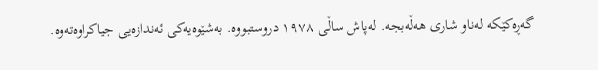گەڕەکێکە لەناو شاری هەڵەبجە. لەپاش ساڵی ١٩٧٨ دروستبووە. بەشێوەیەکی ئەندازەیی جیاکراوەتەوە.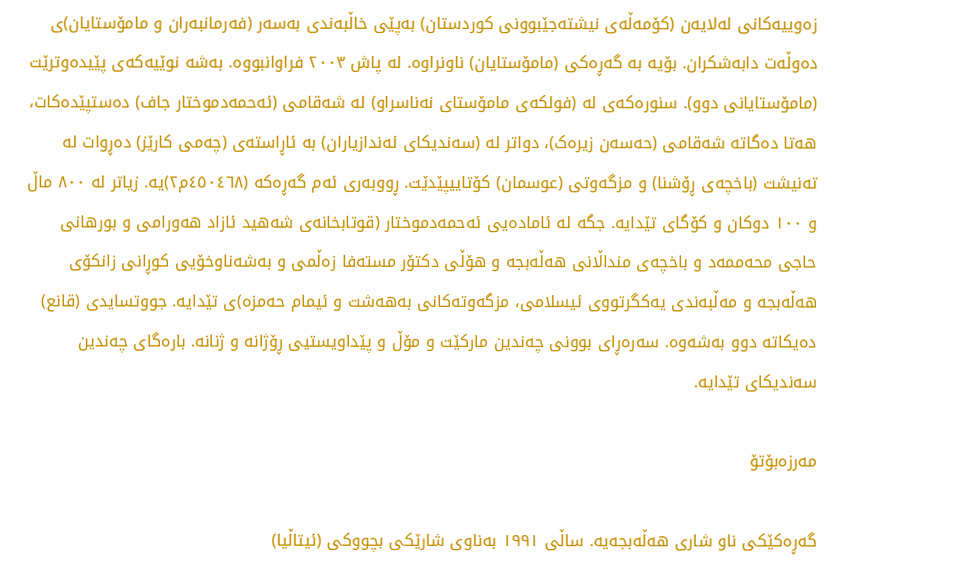زەوییەکانی لەلایەن (کۆمەڵەی نیشتەجێبوونی کوردستان) بەپێی خاڵبەندی بەسەر (فەرمانبەران و مامۆستایان)ی دەوڵەت دابەشکران. بۆیە بە گەڕەکی (مامۆستایان) ناونراوە. لە پاش ٢٠٠٣ فراوانبووە. بەشە نوێیەکەی پێیدەوترێت (مامۆستایانی دوو). سنورەکەی لە (فولکەی مامۆستای نەناسراو) لە شەقامی (ئەحمەدموختار جاف) دەستپێدەکات، هەتا دەگاتە شەقامی (حەسەن زیرەک)، دواتر لە (سەندیکای ئەندازیاران) بە ئاڕاستەی (چەمی کارێز) دەڕوات لە تەنیشت (باخچەی ڕۆشنا) و مزگەوتی (عوسمان) کۆتاییپێدێت. ڕووبەری ئەم گەڕەکە (٤٥٠٤٦٨م٢)یە. زیاتر لە ٨٠٠ ماڵ و ١٠٠ دوکان و کۆگای تێدایە. جگە لە ئامادەیی ئەحمەدموختار (قوتابخانەی شەهید ئازاد هەورامی و بورهانی حاجی محەممەد و باخچەی منداڵانی هەڵەبجە و هۆڵی دکتۆر مستەفا زەڵمی و بەشەناوخۆیی کوڕانی زانکۆی هەڵەبجە و مەڵبەندی یەکگرتووی ئیسلامی، مزگەوتەکانی بەهەشت و ئیمام حەمزە)ی تێدایە. جووتسایدی (قانع) دەیکاتە دوو بەشەوە. سەرەڕای بوونی چەندین مارکێت و مۆڵ و پێداویستیی ڕۆژانە و ژنانە. بارەگای چەندین سەندیکای تێدایە.

مەرزەبۆتۆ

گەڕەکێکی ناو شاری هەڵەبجەیە. ساڵی ١٩٩١ بەناوی شارێکی بچووکی (ئیتاڵیا)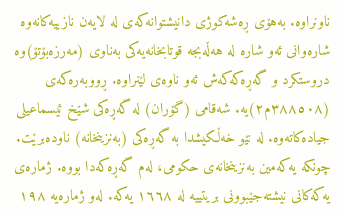ناونراوە. بەهۆی ڕەشەکوژی دانیشتوانەکەی لە لایەن نازییەکانەوە شارەوانی ئەو شارە لە هەڵەبجە قوتابخانەیەکی بەناوی (مەرزەبۆتۆ)وە دروستکرد و گەڕەکەکەش ئەو ناوەی لێنراوە. ڕووبەرەکەی (٣٨٨٥٠٨م٢)یە. شەقامی (گۆران) لە گەڕەکی شێخ ئیسماعیلی جیادەکاتەوە. لە نێو خەڵکیشدا بە گەڕەکی (بەنزینخانە) ناودەبرێت. چونکە یەکەمین بەنزینخانەی حکومی، لەم گەڕەکەدا بووە. ژمارەی یەکەکانی نیشتەجێبوونی بریتییە لە ١٦٦٨ یەکە. لەو ژمارەیە ١٩٨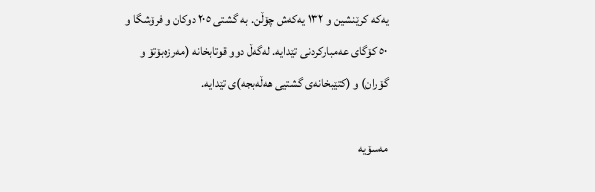یەکە کرێنشین و ١٣٢ یەکەش چۆڵن. بە گشتی ٢٠٥ دوکان و فرۆشگا و ٥٠ کۆگای عەمبارکردنی تێدایە. لەگەڵ دوو قوتابخانە (مەرزەبۆتۆ و گۆران) و (کتێبخانەی گشتیی هەڵەبجە)ی تێدایە.

مەسۆیە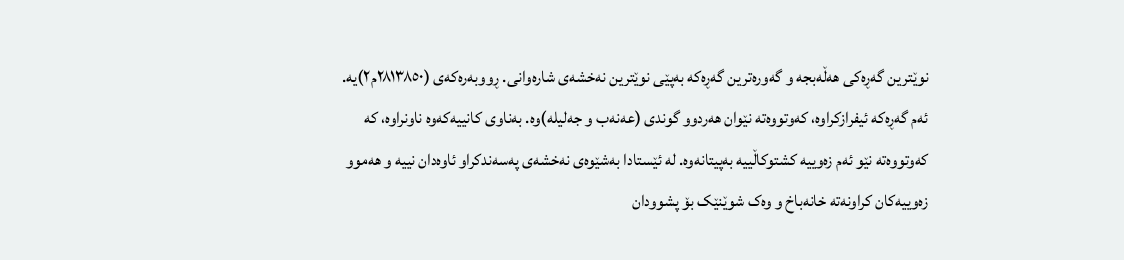نوێترین گەڕەکی هەڵەبجە و گەورەترین گەڕەکە بەپێی نوێترین نەخشەی شارەوانی. ڕووبەرەکەی (٢٨١٣٨٥٠م٢)یە. ئەم گەڕەکە ئیفرازکراوە، کەوتووەتە نێوان هەردوو گوندی (عەنەب و جەلیلە)وە. بەناوی کانییەکەوە ناونراوە، کە کەوتووەتە نێو ئەم زەوییە کشتوکاڵییە بەپیتانەوە. لە ئێستادا بەشێوەی نەخشەی پەسەندکراو ئاوەدان نییە و هەموو زەوییەکان کراونەتە خانەباخ و وەک شوێنێک بۆ پشوودان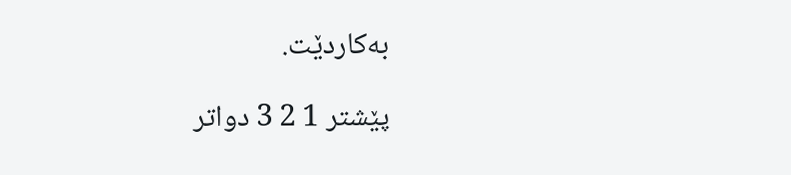بەکاردێت.

پێشتر 1 2 3 دواتر